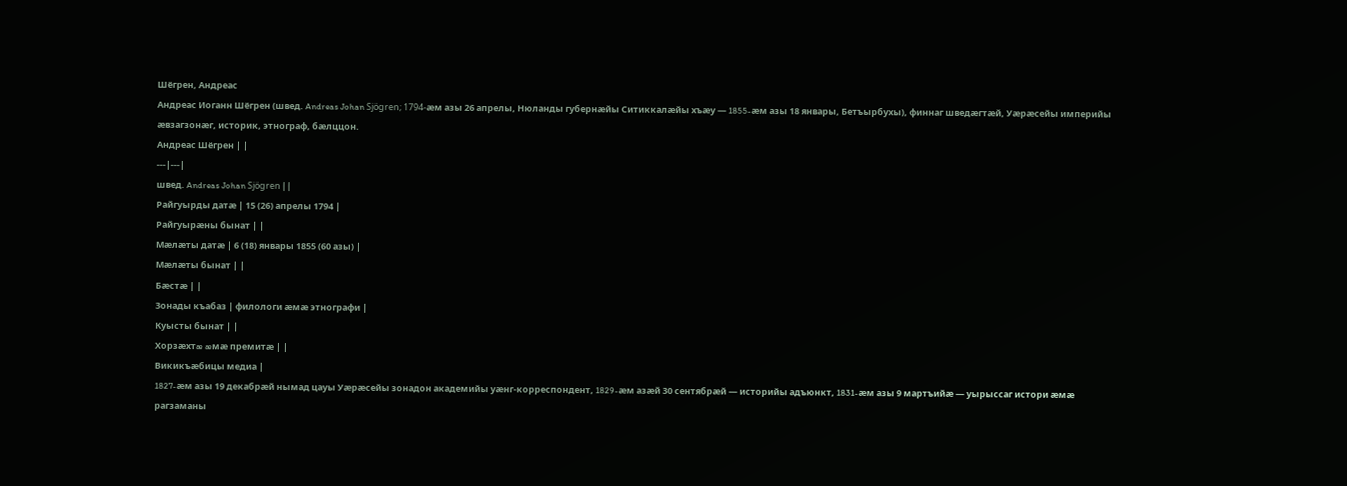Шёгрен, Андреас
Андреас Иоганн Шёгрен (швед. Andreas Johan Sjögren; 1794-æм азы 26 апрелы, Нюланды губернæйы Ситиккалæйы хъæу — 1855-æм азы 18 январы, Бетъырбухы), финнаг шведæгтæй, Уæрæсейы империйы æвзагзонæг, историк, этнограф, бæлццон.
Андреас Шёгрен | |
---|---|
швед. Andreas Johan Sjögren | |
Райгуырды датæ | 15 (26) апрелы 1794 |
Райгуырæны бынат | |
Мæлæты датæ | 6 (18) январы 1855 (60 азы) |
Мæлæты бынат | |
Бæстæ | |
Зонады къабаз | филологи æмæ этнографи |
Куысты бынат | |
Хорзæхтæ æмæ премитæ | |
Викикъæбицы медиа |
1827-æм азы 19 декабрæй нымад цауы Уæрæсейы зонадон академийы уæнг-корреспондент, 1829-æм азæй 30 сентябрæй — историйы адъюнкт, 1831-æм азы 9 мартъийæ — уырыссаг истори æмæ рагзаманы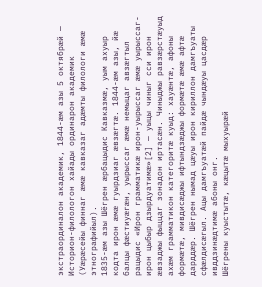экстраординалон академик, 1844-æм азы 5 октябрæй — Историон-филологон хайады ординарон академик (Уæрæсейы финнаг æмæ кавказаг адæмты филологи æмæ этнографийыл).
1835-æм азы Шёгрен æрбацыдис Кавказмæ, уым ахуыр кодта ирон æмæ гуырдзиаг æвзæгтæ. 1844-æм азы, йæ балцы фæстиуæгæн, уырыссаг æмæ немыцаг авзæгтыл рацыдис «Ирон грамматикæ ирон-уырыссаг æмæ уырыссаг-ирон цыбыр дзырдуатимæ»[2] — уыцы чиныг сси ирон æвзаджы фыццаг зонадон иртасæн. Чиныджы равзæрстæуыд ахæм грамматикон категоритæ куыд: хауæнтæ, афоны формæтæ, мивдисæджы ифтындзæджы формæтæ æмæ афтæ дарддæр. Шёгрен нымад цæуы ирон кириллон дамгъуаты сфæлдисæгыл. Ацы дамгъуатæй пайдæ чындæуы цасдæр ивддзинæдтимæ абоны онг.
Шёгрены куыстытæ, кæцытæ мыхуырæй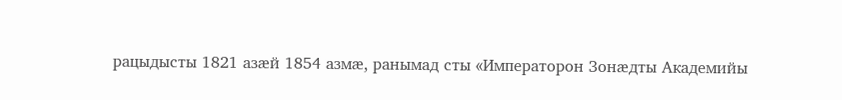рацыдысты 1821 азæй 1854 азмæ, ранымад сты «Императорон Зонæдты Академийы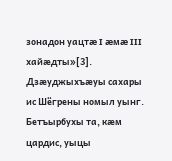зонадон уацтæ I æмæ III хайæдты»[3].
Дзæуджыхъæуы сахары ис Шёгрены номыл уынг. Бетъырбухы та, кæм цардис, уыцы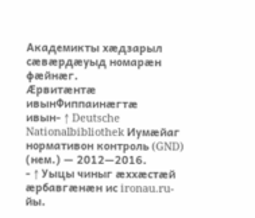Академикты хæдзарыл сæвæрдæуыд номарæн фæйнæг.
Æрвитæнтæ
ивынФиппаинæгтæ
ивын- ↑ Deutsche Nationalbibliothek Иумæйаг нормативон контроль (GND) (нем.) — 2012—2016.
- ↑ Уыцы чиныг æххæстæй æрбавгæнæн ис ironau.ru-йы.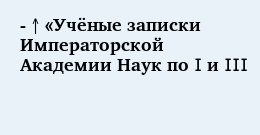- ↑ «Учёные записки Императорской Академии Наук по I и III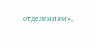отделениям»,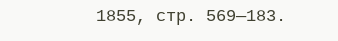1855, стр. 569—183.